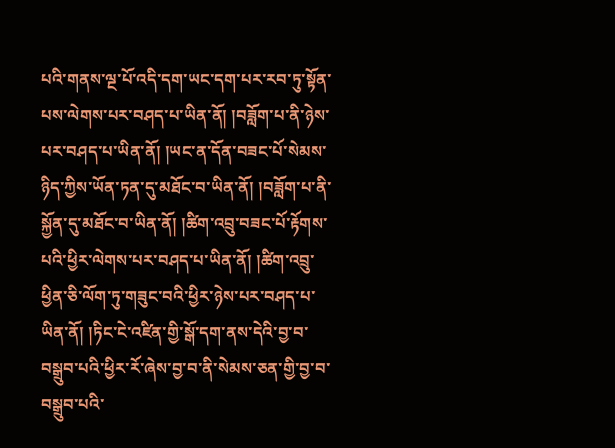པའི་གནས་ལྔ་པོ་འདི་དག་ཡང་དག་པར་རབ་ཏུ་སྟོན་པས་ལེགས་པར་བཤད་པ་ཡིན་ནོ། །བཟློག་པ་ནི་ཉེས་པར་བཤད་པ་ཡིན་ནོ། །ཡང་ན་དོན་བཟང་པོ་སེམས་ཉིད་ཀྱིས་ཡོན་ཏན་དུ་མཐོང་བ་ཡིན་ནོ། །བཟློག་པ་ནི་སྐྱོན་དུ་མཐོང་བ་ཡིན་ནོ། །ཚིག་འབྲུ་བཟང་པོ་རྟོགས་པའི་ཕྱིར་ལེགས་པར་བཤད་པ་ཡིན་ནོ། །ཚིག་འབྲུ་ཕྱིན་ཅི་ལོག་ཏུ་གཟུང་བའི་ཕྱིར་ཉེས་པར་བཤད་པ་ཡིན་ནོ། །ཏིང་ངེ་འཛིན་གྱི་སྒོ་དག་ནས་དེའི་བྱ་བ་བསྒྲུབ་པའི་ཕྱིར་རོ་ཞེས་བྱ་བ་ནི་སེམས་ཅན་གྱི་བྱ་བ་བསྒྲུབ་པའི་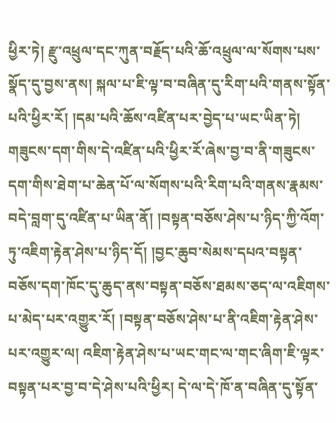ཕྱིར་ཏེ། རྫུ་འཕྲུལ་དང་ཀུན་བརྗོད་པའི་ཆོ་འཕྲུལ་ལ་སོགས་པས་སྣོད་དུ་བྱས་ནས། སྐལ་པ་ཇི་ལྟ་བ་བཞིན་དུ་རིག་པའི་གནས་སྟོན་པའི་ཕྱིར་རོ། །དམ་པའི་ཆོས་འཛིན་པར་བྱེད་པ་ཡང་ཡིན་ཏེ། གཟུངས་དག་གིས་དེ་འཛིན་པའི་ཕྱིར་རོ་ཞེས་བྱ་བ་ནི་གཟུངས་དག་གིས་ཐེག་པ་ཆེན་པོ་ལ་སོགས་པའི་རིག་པའི་གནས་རྣམས་བདེ་བླག་དུ་འཛིན་པ་ཡིན་ནོ། །བསྟན་བཅོས་ཤེས་པ་ཉིད་ཀྱི་འོག་ཏུ་འཇིག་རྟེན་ཤེས་པ་ཉིད་དོ། །བྱང་ཆུབ་སེམས་དཔའ་བསྟན་བཅོས་དག་ཁོང་དུ་ཆུད་ནས་བསྟན་བཅོས་ཐམས་ཅད་ལ་འཇིགས་པ་མེད་པར་འགྱུར་རོ། །བསྟན་བཅོས་ཤེས་པ་ནི་འཇིག་རྟེན་ཤེས་པར་འགྱུར་ལ། འཇིག་རྟེན་ཤེས་པ་ཡང་གང་ལ་གང་ཞིག་ཇི་ལྟར་བསྟན་པར་བྱ་བ་དེ་ཤེས་པའི་ཕྱིར། དེ་ལ་དེ་ཁོ་ན་བཞིན་དུ་སྟོན་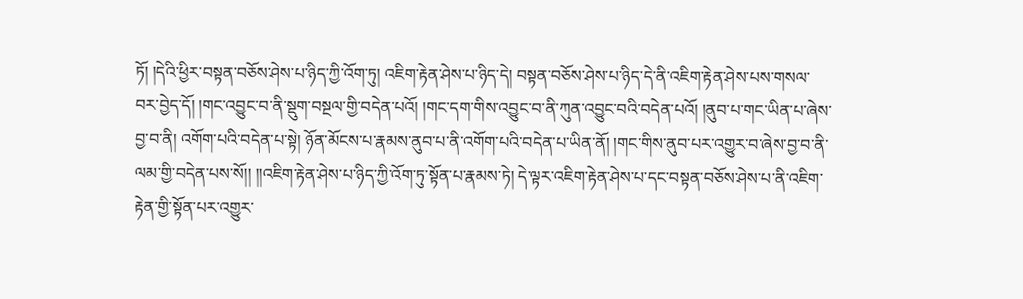ཏོ། །དེའི་ཕྱིར་བསྟན་བཅོས་ཤེས་པ་ཉིད་ཀྱི་འོག་ཏུ། འཇིག་རྟེན་ཤེས་པ་ཉིད་དེ། བསྟན་བཅོས་ཤེས་པ་ཉིད་དེ་ནི་འཇིག་རྟེན་ཤེས་པས་གསལ་བར་བྱེད་དོ། །གང་འབྱུང་བ་ནི་སྡུག་བསྔལ་གྱི་བདེན་པའོ། །གང་དག་གིས་འབྱུང་བ་ནི་ཀུན་འབྱུང་བའི་བདེན་པའོ། །ནུབ་པ་གང་ཡིན་པ་ཞེས་བྱ་བ་ནི། འགོག་པའི་བདེན་པ་སྟེ། ཉོན་མོངས་པ་རྣམས་ནུབ་པ་ནི་འགོག་པའི་བདེན་པ་ཡིན་ནོ། །གང་གིས་ནུབ་པར་འགྱུར་བ་ཞེས་བྱ་བ་ནི་ལམ་གྱི་བདེན་པས་སོ།། །།འཇིག་རྟེན་ཤེས་པ་ཉིད་ཀྱི་འོག་ཏུ་སྟོན་པ་རྣམས་ཏེ། དེ་ལྟར་འཇིག་རྟེན་ཤེས་པ་དང་བསྟན་བཅོས་ཤེས་པ་ནི་འཇིག་རྟེན་གྱི་སྟོན་པར་འགྱུར་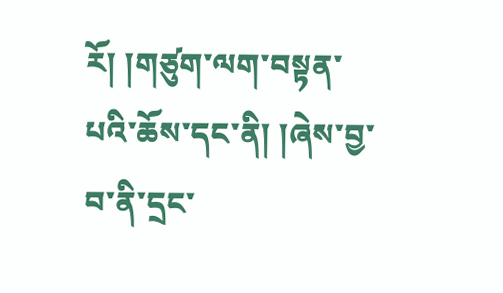རོ། །གཙུག་ལག་བསྟན་པའི་ཆོས་དང་ནི། །ཞེས་བྱ་བ་ནི་དྲང་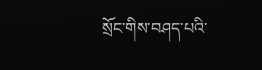སྲོང་གིས་བཤད་པའི་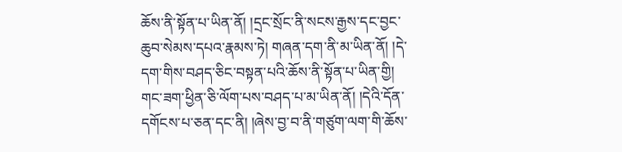ཆོས་ནི་སྟོན་པ་ཡིན་ནོ། །དྲང་སྲོང་ནི་སངས་རྒྱས་དང་བྱང་ཆུབ་སེམས་དཔའ་རྣམས་ཏེ། གཞན་དག་ནི་མ་ཡིན་ནོ། །དེ་དག་གིས་བཤད་ཅིང་བསྟན་པའི་ཆོས་ནི་སྟོན་པ་ཡིན་གྱི། གང་ཟག་ཕྱིན་ཅི་ལོག་པས་བཤད་པ་མ་ཡིན་ནོ། །དེའི་དོན་དགོངས་པ་ཅན་དང་ནི། །ཞེས་བྱ་བ་ནི་གཙུག་ལག་གི་ཆོས་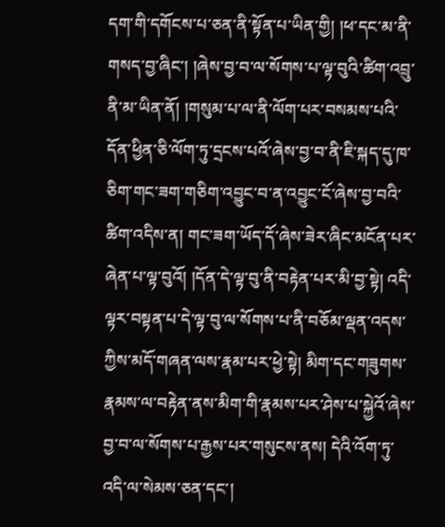དག་གི་དགོངས་པ་ཅན་ནི་སྟོན་པ་ཡིན་གྱི། །ཕ་དང་མ་ནི་གསད་བྱ་ཞིང་། །ཞེས་བྱ་བ་ལ་སོགས་པ་ལྟ་བུའི་ཚིག་འབྲུ་ནི་མ་ཡིན་ནོ། །གསུམ་པ་ལ་ནི་ལོག་པར་བསམས་པའི་དོན་ཕྱིན་ཅི་ལོག་ཏུ་དྲངས་པའོ་ཞེས་བྱ་བ་ནི་ཇི་སྐད་དུ་ཁ་ཅིག་གང་ཟག་གཅིག་འབྱུང་བ་ན་འབྱུང་ངོ་ཞེས་བྱ་བའི་ཚིག་འདིས་ན། གང་ཟག་ཡོད་དོ་ཞེས་ཟེར་ཞིང་མངོན་པར་ཞེན་པ་ལྟ་བུའོ། །དོན་དེ་ལྟ་བུ་ནི་བརྟེན་པར་མི་བྱ་སྟེ། འདི་ལྟར་བསྟན་པ་དེ་ལྟ་བུ་ལ་སོགས་པ་ནི་བཅོམ་ལྡན་འདས་ཀྱིས་མདོ་གཞན་ལས་རྣམ་པར་ཕྱེ་སྟེ། མིག་དང་གཟུགས་རྣམས་ལ་བརྟེན་ནས་མིག་གི་རྣམས་པར་ཤེས་པ་སྐྱེའོ་ཞེས་བྱ་བ་ལ་སོགས་པ་རྒྱས་པར་གསུངས་ནས། དེའི་འོག་ཏུ་འདི་ལ་སེམས་ཅན་དང་།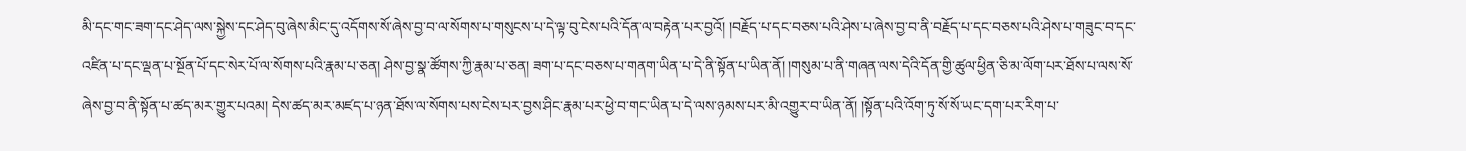མི་དང་གང་ཟག་དང་ཤེད་ལས་སྐྱེས་དང་ཤེད་བུ་ཞེས་མིང་དུ་འདོགས་སོ་ཞེས་བྱ་བ་ལ་སོགས་པ་གསུངས་པ་དེ་ལྟ་བུ་ངེས་པའི་དོན་ལ་བརྟེན་པར་བྱའོ། །བརྗོད་པ་དང་བཅས་པའི་ཤེས་པ་ཞེས་བྱ་བ་ནི་བརྗོད་པ་དང་བཅས་པའི་ཤེས་པ་གཟུང་བ་དང་འཛིན་པ་དང་ལྡན་པ་སྔོན་པོ་དང་སེར་པོ་ལ་སོགས་པའི་རྣམ་པ་ཅན། ཤེས་བྱ་སྣ་ཚོགས་ཀྱི་རྣམ་པ་ཅན། ཟག་པ་དང་བཅས་པ་གནག་ཡིན་པ་དེ་ནི་སྟོན་པ་ཡིན་ནོ། །གསུམ་པ་ནི་གཞན་ལས་དེའི་དོན་གྱི་ཚུལ་ཕྱིན་ཅི་མ་ལོག་པར་ཐོས་པ་ལས་སོ་ཞེས་བྱ་བ་ནི་སྟོན་པ་ཚད་མར་གྱུར་པའམ། དེས་ཚད་མར་མཛད་པ་ཉན་ཐོས་ལ་སོགས་པས་ངེས་པར་བྱས་ཤིང་རྣམ་པར་ཕྱེ་བ་གང་ཡིན་པ་དེ་ལས་ཉམས་པར་མི་འགྱུར་བ་ཡིན་ནོ། །སྟོན་པའི་འོག་ཏུ་སོ་སོ་ཡང་དག་པར་རིག་པ་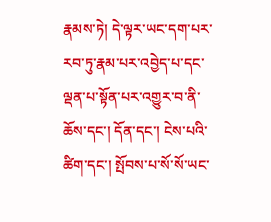རྣམས་ཏེ། དེ་ལྟར་ཡང་དག་པར་རབ་ཏུ་རྣམ་པར་འབྱེད་པ་དང་ལྡན་པ་སྟོན་པར་འགྱུར་བ་ནི་ཆོས་དང་། དོན་དང་། ངེས་པའི་ཚིག་དང་། སྤོབས་པ་སོ་སོ་ཡང་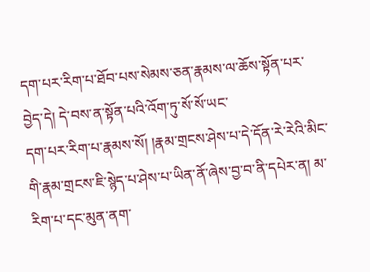དག་པར་རིག་པ་ཐོབ་པས་སེམས་ཅན་རྣམས་ལ་ཆོས་སྟོན་པར་བྱེད་དེ། དེ་བས་ན་སྟོན་པའི་འོག་ཏུ་སོ་སོ་ཡང་
དག་པར་རིག་པ་རྣམས་སོ། །རྣམ་གྲངས་ཤེས་པ་དེ་དོན་རེ་རེའི་མིང་གི་རྣམ་གྲངས་ཇི་སྙེད་པ་ཤེས་པ་ཡིན་ནོ་ཞེས་བྱ་བ་ནི་དཔེར་ན། མ་རིག་པ་དང་མུན་ནག་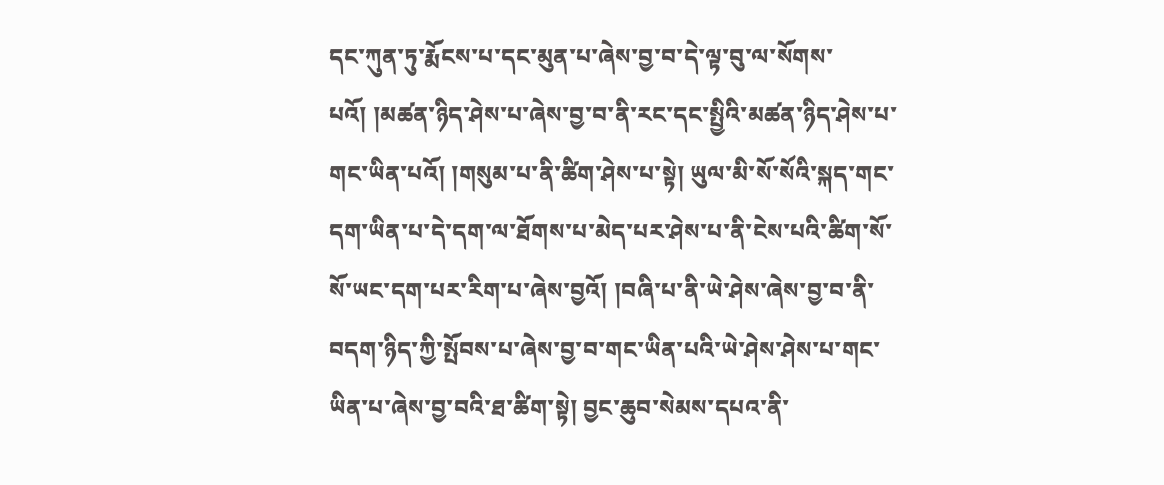དང་ཀུན་ཏུ་རྨོངས་པ་དང་མུན་པ་ཞེས་བྱ་བ་དེ་ལྟ་བུ་ལ་སོགས་པའོ། །མཚན་ཉིད་ཤེས་པ་ཞེས་བྱ་བ་ནི་རང་དང་སྤྱིའི་མཚན་ཉིད་ཤེས་པ་གང་ཡིན་པའོ། །གསུམ་པ་ནི་ཚིག་ཤེས་པ་སྟེ། ཡུལ་མི་སོ་སོའི་སྐད་གང་དག་ཡིན་པ་དེ་དག་ལ་ཐོགས་པ་མེད་པར་ཤེས་པ་ནི་ངེས་པའི་ཚིག་སོ་སོ་ཡང་དག་པར་རིག་པ་ཞེས་བྱའོ། །བཞི་པ་ནི་ཡེ་ཤེས་ཞེས་བྱ་བ་ནི་བདག་ཉིད་ཀྱི་སྤོབས་པ་ཞེས་བྱ་བ་གང་ཡིན་པའི་ཡེ་ཤེས་ཤེས་པ་གང་ཡིན་པ་ཞེས་བྱ་བའི་ཐ་ཚིག་སྟེ། བྱང་ཆུབ་སེམས་དཔའ་ནི་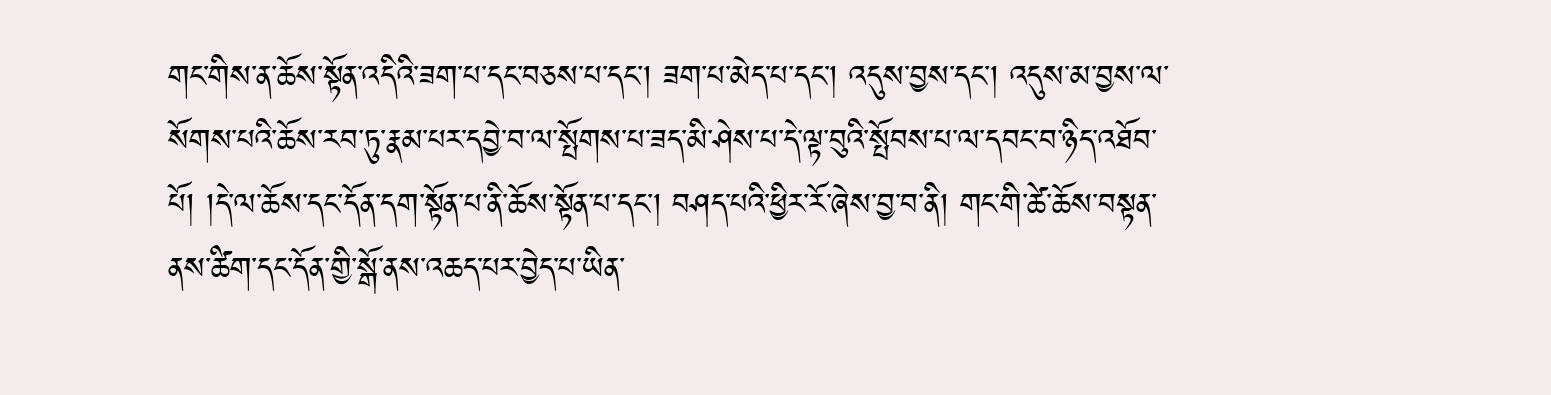གང་གིས་ན་ཆོས་སྟོན་འདིའི་ཟག་པ་དང་བཅས་པ་དང་། ཟག་པ་མེད་པ་དང་། འདུས་བྱས་དང་། འདུས་མ་བྱས་ལ་སོགས་པའི་ཆོས་རབ་ཏུ་རྣམ་པར་དབྱེ་བ་ལ་སྤོགས་པ་ཟད་མི་ཤེས་པ་དེ་ལྟ་བུའི་སྤོབས་པ་ལ་དབང་བ་ཉིད་འཐོབ་པོ། །དེ་ལ་ཆོས་དང་དོན་དག་སྟོན་པ་ནི་ཆོས་སྟོན་པ་དང་། བཤད་པའི་ཕྱིར་རོ་ཞེས་བྱ་བ་ནི། གང་གི་ཚེ་ཆོས་བསྟན་ནས་ཚིག་དང་དོན་གྱི་སྒོ་ནས་འཆད་པར་བྱེད་པ་ཡིན་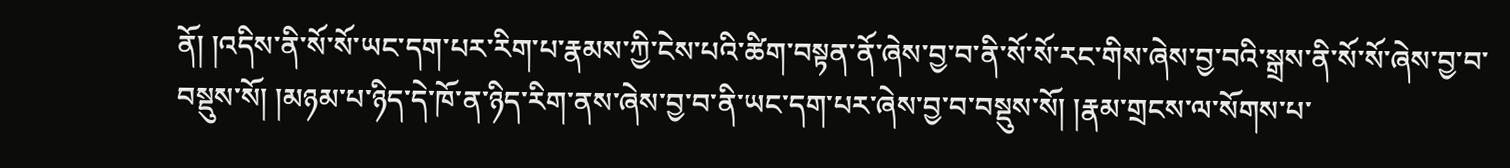ནོ། །འདིས་ནི་སོ་སོ་ཡང་དག་པར་རིག་པ་རྣམས་ཀྱི་ངེས་པའི་ཚིག་བསྟན་ནོ་ཞེས་བྱ་བ་ནི་སོ་སོ་རང་གིས་ཞེས་བྱ་བའི་སྒྲས་ནི་སོ་སོ་ཞེས་བྱ་བ་བསྡུས་སོ། །མཉམ་པ་ཉིད་དེ་ཁོ་ན་ཉིད་རིག་ནས་ཞེས་བྱ་བ་ནི་ཡང་དག་པར་ཞེས་བྱ་བ་བསྡུས་སོ། །རྣམ་གྲངས་ལ་སོགས་པ་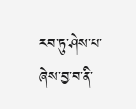རབ་ཏུ་ཤེས་པ་ཞེས་བྱ་བ་ནི་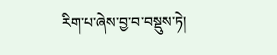རིག་པ་ཞེས་བྱ་བ་བསྡུས་ཏེ།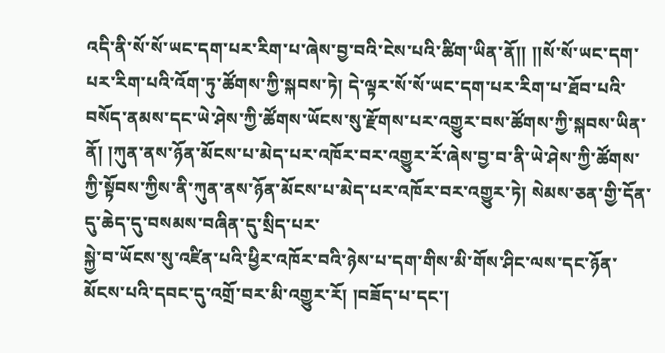འདི་ནི་སོ་སོ་ཡང་དག་པར་རིག་པ་ཞེས་བྱ་བའི་ངེས་པའི་ཚིག་ཡིན་ནོ།། །།སོ་སོ་ཡང་དག་པར་རིག་པའི་འོག་ཏུ་ཚོགས་ཀྱི་སྐབས་ཏེ། དེ་ལྟར་སོ་སོ་ཡང་དག་པར་རིག་པ་ཐོབ་པའི་བསོད་ནམས་དང་ཡེ་ཤེས་ཀྱི་ཚོགས་ཡོངས་སུ་རྫོགས་པར་འགྱུར་བས་ཚོགས་ཀྱི་སྐབས་ཡིན་ནོ། །ཀུན་ནས་ཉོན་མོངས་པ་མེད་པར་འཁོར་བར་འགྱུར་རོ་ཞེས་བྱ་བ་ནི་ཡེ་ཤེས་ཀྱི་ཚོགས་ཀྱི་སྟོབས་ཀྱིས་ནི་ཀུན་ནས་ཉོན་མོངས་པ་མེད་པར་འཁོར་བར་འགྱུར་ཏེ། སེམས་ཅན་གྱི་དོན་དུ་ཆེད་དུ་བསམས་བཞིན་དུ་སྲིད་པར་
སྐྱེ་བ་ཡོངས་སུ་འཛིན་པའི་ཕྱིར་འཁོར་བའི་ཉེས་པ་དག་གིས་མི་གོས་ཤིང་ལས་དང་ཉོན་མོངས་པའི་དབང་དུ་འགྲོ་བར་མི་འགྱུར་རོ། །བཟོད་པ་དང་།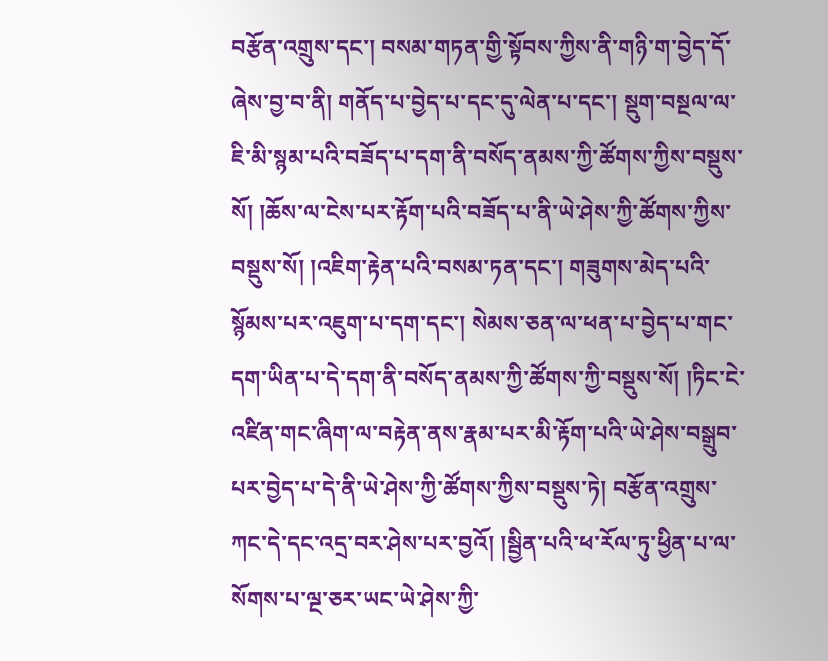བརྩོན་འགྲུས་དང་། བསམ་གཏན་གྱི་སྟོབས་ཀྱིས་ནི་གཉི་ག་བྱེད་དོ་ཞེས་བྱ་བ་ནི། གནོད་པ་བྱེད་པ་དང་དུ་ལེན་པ་དང་། སྡུག་བསྔལ་ལ་ཇི་མི་སྙམ་པའི་བཟོད་པ་དག་ནི་བསོད་ནམས་ཀྱི་ཚོགས་ཀྱིས་བསྡུས་སོ། །ཆོས་ལ་ངེས་པར་རྟོག་པའི་བཟོད་པ་ནི་ཡེ་ཤེས་ཀྱི་ཚོགས་ཀྱིས་བསྡུས་སོ། །འཇིག་རྟེན་པའི་བསམ་ཏན་དང་། གཟུགས་མེད་པའི་སྙོམས་པར་འཇུག་པ་དག་དང་། སེམས་ཅན་ལ་ཕན་པ་བྱེད་པ་གང་དག་ཡིན་པ་དེ་དག་ནི་བསོད་ནམས་ཀྱི་ཚོགས་ཀྱི་བསྡུས་སོ། །ཏིང་ངེ་འཛིན་གང་ཞིག་ལ་བརྟེན་ནས་རྣམ་པར་མི་རྟོག་པའི་ཡེ་ཤེས་བསྒྲུབ་པར་བྱེད་པ་དེ་ནི་ཡེ་ཤེས་ཀྱི་ཚོགས་ཀྱིས་བསྡུས་ཏེ། བརྩོན་འགྲུས་ཀང་དེ་དང་འདྲ་བར་ཤེས་པར་བྱའོ། །སྦྱིན་པའི་ཕ་རོལ་ཏུ་ཕྱིན་པ་ལ་སོགས་པ་ལྔ་ཅར་ཡང་ཡེ་ཤེས་ཀྱི་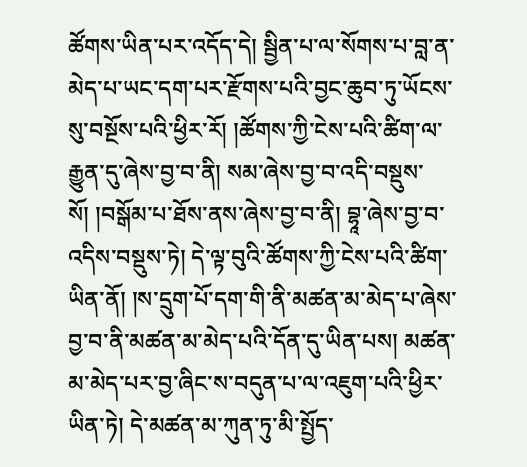ཚོགས་ཡིན་པར་འདོད་དེ། སྦྱིན་པ་ལ་སོགས་པ་བླ་ན་མེད་པ་ཡང་དག་པར་རྫོགས་པའི་བྱང་ཆུབ་ཏུ་ཡོངས་སུ་བསྔོས་པའི་ཕྱིར་རོ། །ཚོགས་ཀྱི་ངེས་པའི་ཚིག་ལ་རྒྱུན་དུ་ཞེས་བྱ་བ་ནི། སམ་ཞེས་བྱ་བ་འདི་བསྡུས་སོ། །བསྒོམ་པ་ཐོས་ནས་ཞེས་བྱ་བ་ནི། བྷཱ་ཞེས་བྱ་བ་འདིས་བསྡུས་ཏེ། དེ་ལྟ་བུའི་ཚོགས་ཀྱི་ངེས་པའི་ཚིག་ཡིན་ནོ། །ས་དྲུག་པོ་དག་གི་ནི་མཚན་མ་མེད་པ་ཞེས་བྱ་བ་ནི་མཚན་མ་མེད་པའི་དོན་དུ་ཡིན་པས། མཚན་མ་མེད་པར་བྱ་ཞིང་ས་བདུན་པ་ལ་འཇུག་པའི་ཕྱིར་ཡིན་ཏེ། དེ་མཚན་མ་ཀུན་ཏུ་མི་སྤྱོད་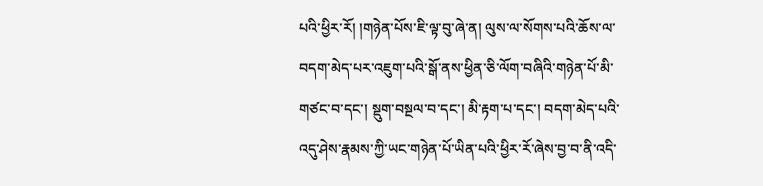པའི་ཕྱིར་རོ། །གཉེན་པོས་ཇི་ལྟ་བུ་ཞེ་ན། ལུས་ལ་སོགས་པའི་ཆོས་ལ་བདག་མེད་པར་འཇུག་པའི་སྒོ་ནས་ཕྱིན་ཅི་ལོག་བཞིའི་གཉེན་པོ་མི་གཙང་བ་དང་། སྡུག་བསྔལ་བ་དང་། མི་རྟག་པ་དང་། བདག་མེད་པའི་འདུ་ཤེས་རྣམས་ཀྱི་ཡང་གཉེན་པོ་ཡིན་པའི་ཕྱིར་རོ་ཞེས་བྱ་བ་ནི་འདི་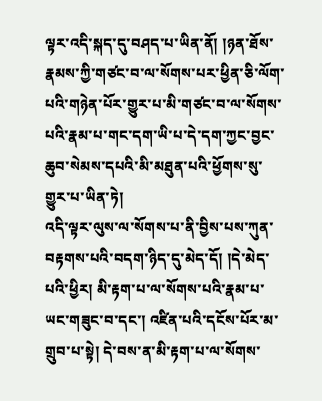ལྟར་འདི་སྐད་དུ་བཤད་པ་ཡིན་ནོ། །ཉན་ཐོས་རྣམས་ཀྱི་གཙང་བ་ལ་སོགས་པར་ཕྱིན་ཅི་ལོག་པའི་གཉེན་པོར་གྱུར་པ་མི་གཙང་བ་ལ་སོགས་པའི་རྣམ་པ་གང་དག་ཡི་པ་དེ་དག་ཀྱང་བྱང་ཆུབ་སེམས་དཔའི་མི་མཐུན་པའི་ཕྱོགས་སུ་གྱུར་པ་ཡིན་ཏེ།
འདི་ལྟར་ལུས་ལ་སོགས་པ་ནི་བྱིས་པས་ཀུན་བརྟགས་པའི་བདག་ཉིད་དུ་མེད་དོ། །དེ་མེད་པའི་ཕྱིར། མི་རྟག་པ་ལ་སོགས་པའི་རྣམ་པ་ཡང་གཟུང་བ་དང་། འཛིན་པའི་དངོས་པོར་མ་གྲུབ་པ་སྟེ། དེ་བས་ན་མི་རྟག་པ་ལ་སོགས་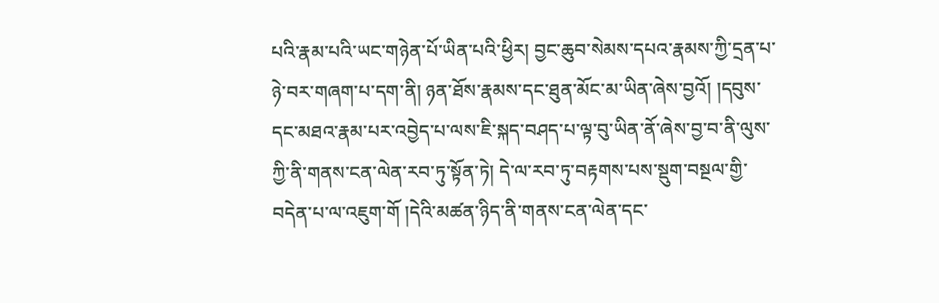པའི་རྣམ་པའི་ཡང་གཉེན་པོ་ཡིན་པའི་ཕྱིར། བྱང་ཆུབ་སེམས་དཔའ་རྣམས་ཀྱི་དྲན་པ་ཉེ་བར་གཞག་པ་དག་ནི། ཉན་ཐོས་རྣམས་དང་ཐུན་མོང་མ་ཡིན་ཞེས་བྱའོ། །དབུས་དང་མཐའ་རྣམ་པར་འབྱེད་པ་ལས་ཇི་སྐད་བཤད་པ་ལྟ་བུ་ཡིན་ནོ་ཞེས་བྱ་བ་ནི་ལུས་ཀྱི་ནི་གནས་ངན་ལེན་རབ་ཏུ་སྟོན་ཏེ། དེ་ལ་རབ་ཏུ་བརྟགས་པས་སྡུག་བསྔལ་གྱི་བདེན་པ་ལ་འཇུག་གོ །དེའི་མཚན་ཉིད་ནི་གནས་ངན་ལེན་དང་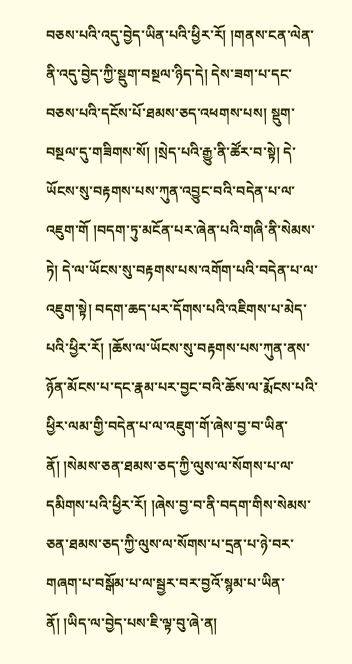བཅས་པའི་འདུ་བྱེད་ཡིན་པའི་ཕྱིར་རོ། །གནས་ངན་ལེན་ནི་འདུ་བྱེད་ཀྱི་སྡུག་བསྔལ་ཉིད་དེ། དེས་ཟག་པ་དང་བཅས་པའི་དངོས་པོ་ཐམས་ཅད་འཕགས་པས། སྡུག་བསྔལ་དུ་གཟིགས་སོ། །སྲེད་པའི་རྒྱུ་ནི་ཚོར་བ་སྟེ། དེ་ཡོངས་སུ་བརྟགས་པས་ཀུན་འབྱུང་བའི་བདེན་པ་ལ་འཇུག་གོ །བདག་ཏུ་མངོན་པར་ཞེན་པའི་གཞི་ནི་སེམས་ཏེ། དེ་ལ་ཡོངས་སུ་བརྟགས་པས་འགོག་པའི་བདེན་པ་ལ་འཇུག་སྟེ། བདག་ཆད་པར་དོགས་པའི་འཇིགས་པ་མེད་པའི་ཕྱིར་རོ། །ཆོས་ལ་ཡོངས་སུ་བརྟགས་པས་ཀུན་ནས་ཉོན་མོངས་པ་དང་རྣམ་པར་བྱང་བའི་ཆོས་ལ་རྨོངས་པའི་ཕྱིར་ལམ་གྱི་བདེན་པ་ལ་འཇུག་གོ་ཞེས་བྱ་བ་ཡིན་ནོ། །སེམས་ཅན་ཐམས་ཅད་ཀྱི་ལུས་ལ་སོགས་པ་ལ་དམིགས་པའི་ཕྱིར་རོ། །ཞེས་བྱ་བ་ནི་བདག་གིས་སེམས་ཅན་ཐམས་ཅད་ཀྱི་ལུས་ལ་སོགས་པ་དྲན་པ་ཉེ་བར་གཞག་པ་བསྒོམ་པ་ལ་སྦྱར་བར་བྱའོ་སྙམ་པ་ཡིན་ནོ། །ཡིད་ལ་བྱེད་པས་ཇི་ལྟ་བུ་ཞེ་ན།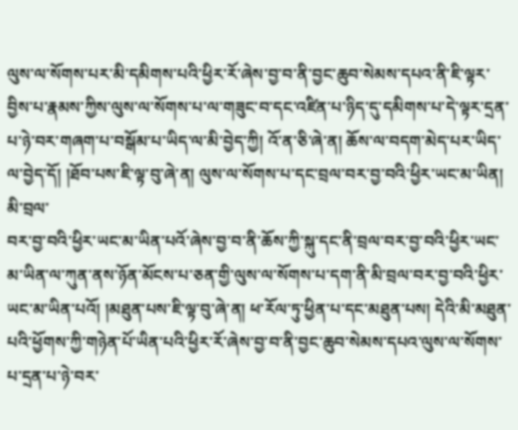ལུས་ལ་སོགས་པར་མི་དམིགས་པའི་ཕྱིར་རོ་ཞེས་བྱ་བ་ནི་བྱང་ཆུབ་སེམས་དཔའ་ནི་ཇི་ལྟར་བྱིས་པ་རྣམས་ཀྱིས་ལུས་ལ་སོགས་པ་ལ་གཟུང་བ་དང་འཛིན་པ་ཉིད་དུ་དམིགས་པ་དེ་ལྟར་དྲན་པ་ཉེ་བར་གཞག་པ་བསྒོམ་པ་ཡིད་ལ་མི་བྱེད་ཀྱི། འོ་ན་ཅི་ཞེ་ན། ཆོས་ལ་བདག་མེད་པར་ཡིད་ལ་བྱེད་དོ། །ཐོབ་པས་ཇི་ལྟ་བུ་ཞེ་ན། ལུས་ལ་སོགས་པ་དང་བྲལ་བར་བྱ་བའི་ཕྱིར་ཡང་མ་ཡིན། མི་བྲལ་
བར་བྱ་བའི་ཕྱིར་ཡང་མ་ཡིན་པའོ་ཞེས་བྱ་བ་ནི་ཆོས་ཀྱི་སྐུ་དང་ནི་བྲལ་བར་བྱ་བའི་ཕྱིར་ཡང་མ་ཡིན་ལ་ཀུན་ནས་ཉོན་མོངས་པ་ཅན་གྱི་ལུས་ལ་སོགས་པ་དག་ནི་མི་བྲལ་བར་བྱ་བའི་ཕྱིར་ཡང་མ་ཡིན་པའོ། །མཐུན་པས་ཇི་ལྟ་བུ་ཞེ་ན། ཕ་རོལ་ཏུ་ཕྱིན་པ་དང་མཐུན་པས། དེའི་མི་མཐུན་པའི་ཕྱོགས་ཀྱི་གཉེན་པོ་ཡིན་པའི་ཕྱིར་རོ་ཞེས་བྱ་བ་ནི་བྱང་ཆུབ་སེམས་དཔའ་ལུས་ལ་སོགས་པ་དྲན་པ་ཉེ་བར་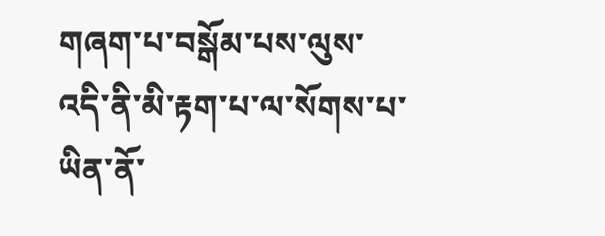གཞག་པ་བསྒོམ་པས་ལུས་འདི་ནི་མི་རྟག་པ་ལ་སོགས་པ་ཡིན་ནོ་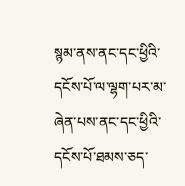སྙམ་ནས་ནང་དང་ཕྱིའི་དངོས་པོ་ལ་ལྷག་པར་མ་ཞེན་པས་ནང་དང་ཕྱིའི་དངོས་པོ་ཐམས་ཅད་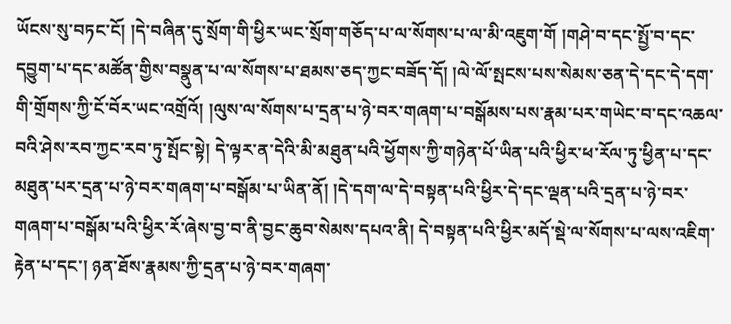ཡོངས་སུ་བཏང་ངོ། །དེ་བཞིན་དུ་སྲོག་གི་ཕྱིར་ཡང་སྲོག་གཅོད་པ་ལ་སོགས་པ་ལ་མི་འཇུག་གོ །གཤེ་བ་དང་སྤྱོ་བ་དང་དབྱུག་པ་དང་མཚོན་གྱིས་བསྣུན་པ་ལ་སོགས་པ་ཐམས་ཅད་ཀྱང་བཟོད་དོ། །ལེ་ལོ་སྤངས་པས་སེམས་ཅན་དེ་དང་དེ་དག་གི་གྲོགས་ཀྱི་ངོ་བོར་ཡང་འགྲོའོ། །ལུས་ལ་སོགས་པ་དྲན་པ་ཉེ་བར་གཞག་པ་བསྒོམས་པས་རྣམ་པར་གཡེང་བ་དང་འཆལ་བའི་ཤེས་རབ་ཀྱང་རབ་ཏུ་སྤོང་སྟེ། དེ་ལྟར་ན་དེའི་མི་མཐུན་པའི་ཕྱོགས་ཀྱི་གཉེན་པོ་ཡིན་པའི་ཕྱིར་ཕ་རོལ་ཏུ་ཕྱིན་པ་དང་མཐུན་པར་དྲན་པ་ཉེ་བར་གཞག་པ་བསྒོམ་པ་ཡིན་ནོ། །དེ་དག་ལ་དེ་བསྟན་པའི་ཕྱིར་དེ་དང་ལྡན་པའི་དྲན་པ་ཉེ་བར་གཞག་པ་བསྒོམ་པའི་ཕྱིར་རོ་ཞེས་བྱ་བ་ནི་བྱང་ཆུབ་སེམས་དཔའ་ནི། དེ་བསྟན་པའི་ཕྱིར་མདོ་སྡེ་ལ་སོགས་པ་ལས་འཇིག་རྟེན་པ་དང་། ཉན་ཐོས་རྣམས་ཀྱི་དྲན་པ་ཉེ་བར་གཞག་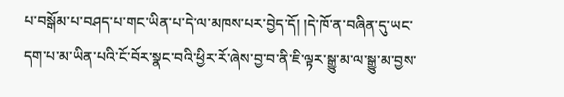པ་བསྒོམ་པ་བཤད་པ་གང་ཡིན་པ་དེ་ལ་མཁས་པར་བྱེད་དོ། །དེ་ཁོ་ན་བཞིན་དུ་ཡང་དག་པ་མ་ཡིན་པའི་ངོ་བོར་སྣང་བའི་ཕྱིར་རོ་ཞེས་བྱ་བ་ནི་ཇི་ལྟར་སྒྱུ་མ་ལ་སྒྱུ་མ་བྱས་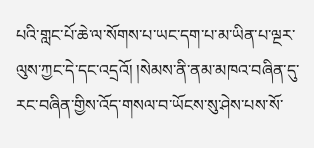པའི་གླང་པོ་ཆེ་ལ་སོགས་པ་ཡང་དག་པ་མ་ཡིན་པ་ལྔར་ལུས་ཀྱང་དེ་དང་འདྲའོ། །སེམས་ནི་ནམ་མཁའ་བཞིན་དུ་རང་བཞིན་གྱིས་འོད་གསལ་བ་ཡོངས་སུ་ཤེས་པས་སོ་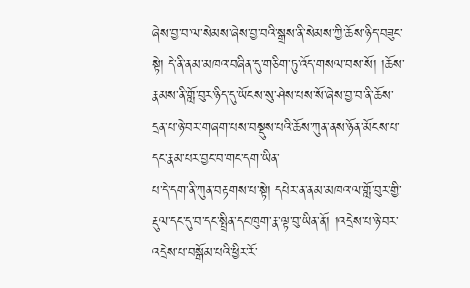ཞེས་བྱ་བ་ལ་སེམས་ཞེས་བྱ་བའི་སྒྲས་ནི་སེམས་ཀྱི་ཆོས་ཉིད་བཟུང་སྟེ། དེ་ནི་ནམ་མཁའ་བཞིན་དུ་གཅིག་ཏུ་འོད་གསལ་བས་སོ། །ཆོས་རྣམས་ནི་གློ་བུར་ཉིད་དུ་ཡོངས་སུ་ཤེས་པས་སོ་ཞེས་བྱ་བ་ནི་ཆོས་དྲན་པ་ཉེ་བར་གཞག་པས་བསྡུས་པའི་ཆོས་ཀུན་ནས་ཉོན་མོངས་པ་དང་རྣམ་པར་བྱང་བ་གང་དག་ཡིན་
པ་དེ་དག་ནི་ཀུན་བརྟགས་པ་སྟེ། དཔེར་ན་ནམ་མཁའ་ལ་གློ་བུར་གྱི་རྡུལ་དང་དུ་བ་དང་སྤྲིན་དང་ཁུག་རྣ་ལྟ་བུ་ཡིན་ནོ། །འདྲེས་པ་ཉེ་བར་འདྲེས་པ་བསྒོམ་པའི་ཕྱིར་རོ་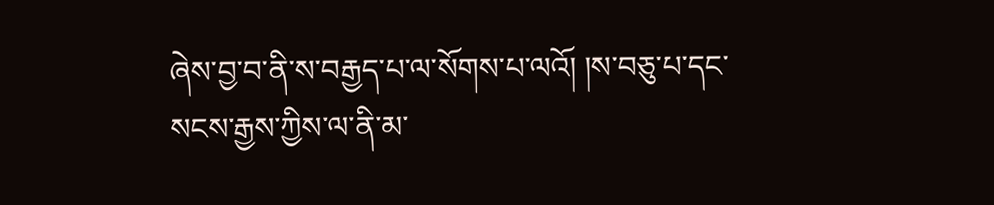ཞེས་བྱ་བ་ནི་ས་བརྒྱད་པ་ལ་སོགས་པ་ལའོ། །ས་བཅུ་པ་དང་སངས་རྒྱས་ཀྱིས་ལ་ནི་མ་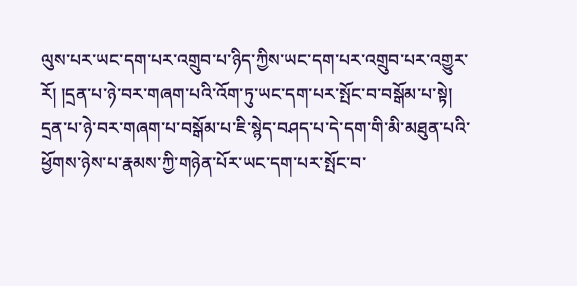ལུས་པར་ཡང་དག་པར་འགྲུབ་པ་ཉིད་ཀྱིས་ཡང་དག་པར་འགྲུབ་པར་འགྱུར་རོ། །དྲན་པ་ཉེ་བར་གཞག་པའི་འོག་ཏུ་ཡང་དག་པར་སྤོང་བ་བསྒོམ་པ་སྟེ། དྲན་པ་ཉེ་བར་གཞག་པ་བསྒོམ་པ་ཇི་སྙེད་བཤད་པ་དེ་དག་གི་མི་མཐུན་པའི་ཕྱོགས་ཉེས་པ་རྣམས་ཀྱི་གཉེན་པོར་ཡང་དག་པར་སྤོང་བ་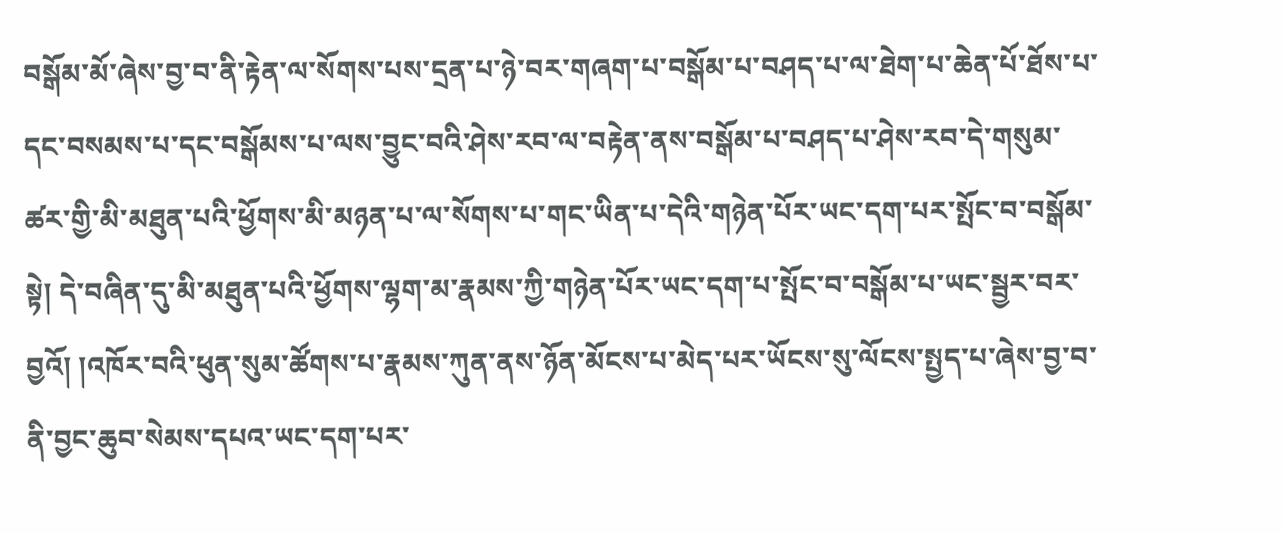བསྒོམ་མོ་ཞེས་བྱ་བ་ནི་རྟེན་ལ་སོགས་པས་དྲན་པ་ཉེ་བར་གཞག་པ་བསྒོམ་པ་བཤད་པ་ལ་ཐེག་པ་ཆེན་པོ་ཐོས་པ་དང་བསམས་པ་དང་བསྒོམས་པ་ལས་བྱུང་བའི་ཤེས་རབ་ལ་བརྟེན་ནས་བསྒོམ་པ་བཤད་པ་ཤེས་རབ་དེ་གསུམ་ཚར་གྱི་མི་མཐུན་པའི་ཕྱོགས་མི་མཉན་པ་ལ་སོགས་པ་གང་ཡིན་པ་དེའི་གཉེན་པོར་ཡང་དག་པར་སྤོང་བ་བསྒོམ་སྟེ། དེ་བཞིན་དུ་མི་མཐུན་པའི་ཕྱོགས་ལྷག་མ་རྣམས་ཀྱི་གཉེན་པོར་ཡང་དག་པ་སྤོང་བ་བསྒོམ་པ་ཡང་སྦྱར་བར་བྱའོ། །འཁོར་བའི་ཕུན་སུམ་ཚོགས་པ་རྣམས་ཀུན་ནས་ཉོན་མོངས་པ་མེད་པར་ཡོངས་སུ་ལོངས་སྤྱད་པ་ཞེས་བྱ་བ་ནི་བྱང་ཆུབ་སེམས་དཔའ་ཡང་དག་པར་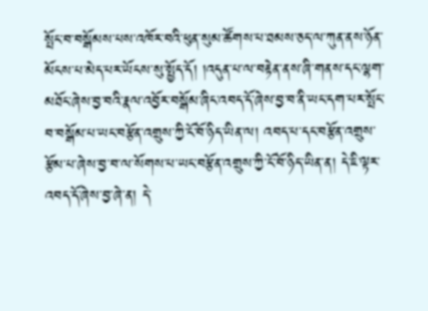སྤོང་བ་བསྒོམས་པས་འཁོར་བའི་ཕུན་སུམ་ཚོགས་པ་ཐམས་ཅད་ལ་ཀུན་ནས་ཉོན་མོངས་པ་མེད་པར་ཡོངས་སུ་སྤྱོད་དོ། །འདུན་པ་ལ་བརྟེན་ནས་ཞི་གནས་དང་ལྷག་མཐོང་ཞེས་བྱ་བའི་རྣལ་འབྱོར་བསྒོམ་ཞིང་འབད་དོ་ཞེས་བྱ་བ་ནི་ཡང་དག་པར་སྤོང་བ་བསྒོམ་པ་ཡང་བརྩོན་འགྲུས་ཀྱི་ངོ་བོ་ཉིད་ཡིན་ལ། འབད་པ་དང་བརྩོན་འགྲུས་རྩོམ་པ་ཞེས་བྱ་བ་ལ་སོགས་པ་ཡང་བརྩོན་འགྲུས་ཀྱི་ངོ་བོ་ཉིད་ཡིན་ན། དེ་ཇི་ལྟར་འབད་དོ་ཞེས་བྱ་ཞེ་ན། དེ་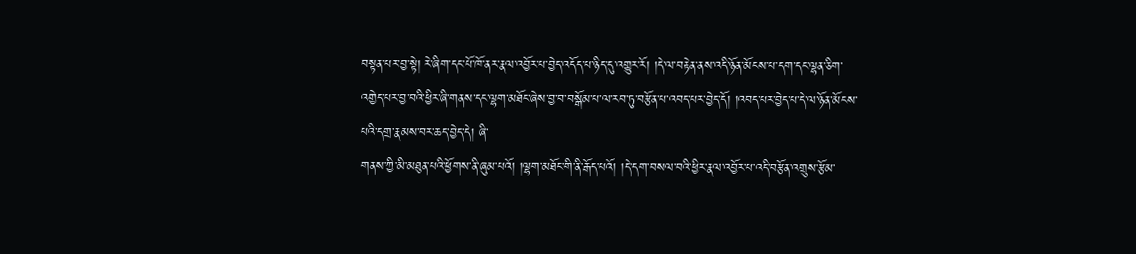བསྟན་པར་བྱ་སྟེ། རེ་ཞིག་དང་པོ་ཁོ་ནར་རྣལ་འབྱོར་པ་བྱེད་འདོད་པ་ཉིད་དུ་འགྱུར་རོ། །དེ་ལ་བརྟེན་ནས་འདི་ཉོན་མོངས་པ་དག་དང་ལྷན་ཅིག་འགྱེད་པར་བྱ་བའི་ཕྱིར་ཞི་གནས་དང་ལྷག་མཐོང་ཞེས་བྱ་བ་བསྒོམ་པ་ལ་རབ་ཏུ་བརྩོན་པ་འབད་པར་བྱེད་དོ། །འབད་པར་བྱེད་པ་དེ་ལ་ཉོན་མོངས་པའི་དགྲ་རྣམས་བར་ཆད་བྱེད་དེ། ཞི་
གནས་ཀྱི་མི་མཐུན་པའི་ཕྱོགས་ནི་ཞུམ་པའོ། །ལྷག་མཐོང་གི་ནི་རྒོད་པའོ། །དེ་དག་བསལ་བའི་ཕྱིར་རྣལ་འབྱོར་པ་འདི་བརྩོན་འགྲུས་རྩོམ་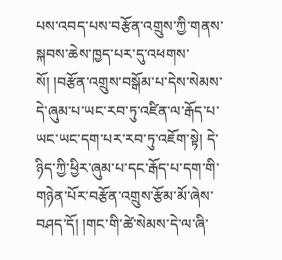པས་འབད་པས་བརྩོན་འགྲུས་ཀྱི་གནས་སྐབས་ཆེས་ཁྱད་པར་དུ་འཕགས་སོ། །བརྩོན་འགྲུས་བསྒོམ་པ་དེས་སེམས་དེ་ཞུམ་པ་ཡང་རབ་ཏུ་འཛིན་ལ་རྒོད་པ་ཡང་ཡང་དག་པར་རབ་ཏུ་འཇོག་སྟེ། དེ་ཉིད་ཀྱི་ཕྱིར་ཞུམ་པ་དང་རྒོད་པ་དག་གི་གཉེན་པོར་བརྩོན་འགྲུས་རྩོམ་མོ་ཞེས་བཤད་དོ། །གང་གི་ཚེ་སེམས་དེ་ལ་ཞི་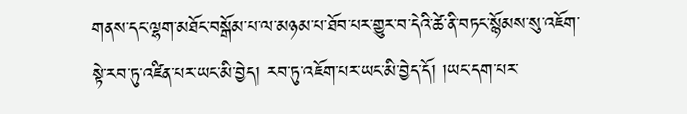གནས་དང་ལྷག་མཐོང་བསྒོམ་པ་ལ་མཉམ་པ་ཐོབ་པར་གྱུར་བ་དེའི་ཚེ་ནི་བཏང་སྙོམས་སུ་འཇོག་སྟེ་རབ་ཏུ་འཛིན་པར་ཡང་མི་བྱེད། རབ་ཏུ་འཇོག་པར་ཡང་མི་བྱེད་དོ། །ཡང་དག་པར་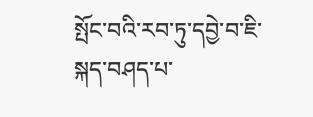སྤོང་བའི་རབ་ཏུ་དབྱེ་བ་ཇི་སྐད་བཤད་པ་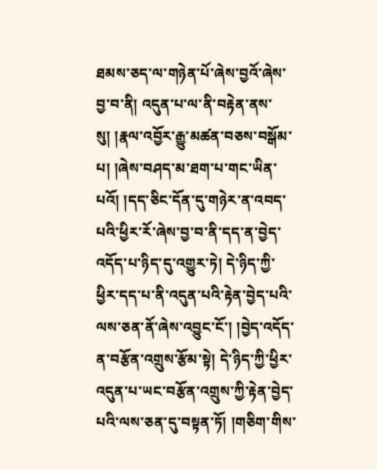ཐམས་ཅད་ལ་གཉེན་པོ་ཞེས་བྱའོ་ཞེས་བྱ་བ་ནི། འདུན་པ་ལ་ནི་བརྟེན་ནས་སུ། །རྣལ་འབྱོར་རྒྱུ་མཚན་བཅས་བསྒོམ་པ། །ཞེས་བཤད་མ་ཐག་པ་གང་ཡིན་པའོ། །དད་ཅིང་དོན་དུ་གཉེར་ན་འབད་པའི་ཕྱིར་རོ་ཞེས་བྱ་བ་ནི་དད་ན་བྱེད་འདོད་པ་ཉིད་དུ་འགྱུར་ཏེ། དེ་ཉིད་ཀྱི་ཕྱིར་དད་པ་ནི་འདུན་པའི་རྟེན་བྱེད་པའི་ལས་ཅན་ནོ་ཞེས་འབྱུང་ངོ་། །བྱེད་འདོད་ན་བརྩོན་འགྲུས་རྩོམ་སྟེ། དེ་ཉིད་ཀྱི་ཕྱིར་འདུན་པ་ཡང་བརྩོན་འགྲུས་ཀྱི་རྟེན་བྱེད་པའི་ལས་ཅན་དུ་བསྟན་ཏོ། །གཅིག་གིས་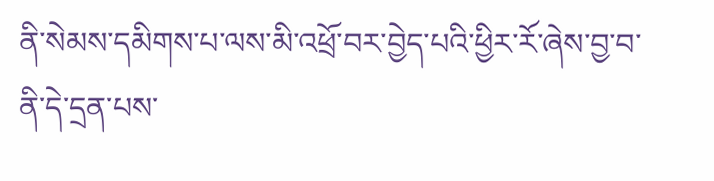ནི་སེམས་དམིགས་པ་ལས་མི་འཕྲོ་བར་བྱེད་པའི་ཕྱིར་རོ་ཞེས་བྱ་བ་ནི་དེ་དྲན་པས་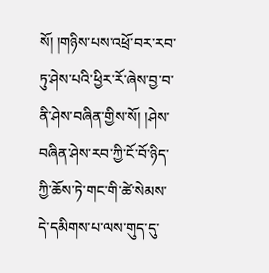སོ། །གཉིས་པས་འཕྲོ་བར་རབ་ཏུ་ཤེས་པའི་ཕྱིར་རོ་ཞེས་བྱ་བ་ནི་ཤེས་བཞིན་གྱིས་སོ། །ཤེས་བཞིན་ཤེས་རབ་ཀྱི་ངོ་བོ་ཉིད་ཀྱི་ཆོས་ཏེ་གང་གི་ཚེ་སེམས་དེ་དམིགས་པ་ལས་གུད་དུ་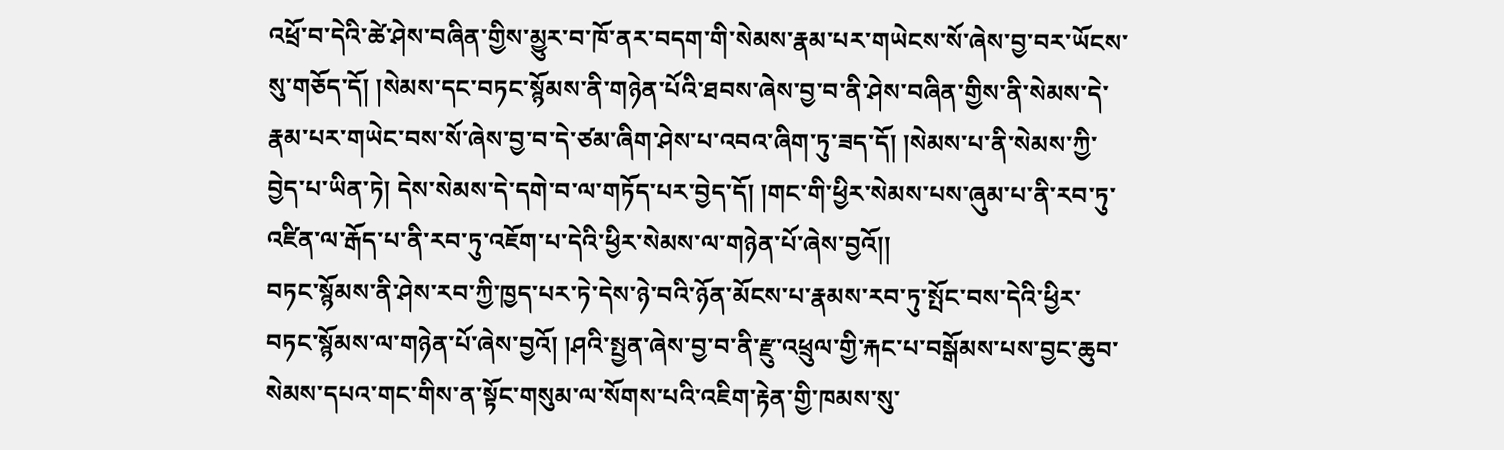འཕྲོ་བ་དེའི་ཚེ་ཤེས་བཞིན་གྱིས་མྱུར་བ་ཁོ་ནར་བདག་གི་སེམས་རྣམ་པར་གཡེངས་སོ་ཞེས་བྱ་བར་ཡོངས་སུ་གཅོད་དོ། །སེམས་དང་བཏང་སྙོམས་ནི་གཉེན་པོའི་ཐབས་ཞེས་བྱ་བ་ནི་ཤེས་བཞིན་གྱིས་ནི་སེམས་དེ་རྣམ་པར་གཡེང་བས་སོ་ཞེས་བྱ་བ་དེ་ཙམ་ཞིག་ཤེས་པ་འབའ་ཞིག་ཏུ་ཟད་དོ། །སེམས་པ་ནི་སེམས་ཀྱི་བྱེད་པ་ཡིན་ཏེ། དེས་སེམས་དེ་དགེ་བ་ལ་གཏོད་པར་བྱེད་དོ། །གང་གི་ཕྱིར་སེམས་པས་ཞུམ་པ་ནི་རབ་ཏུ་འཛིན་ལ་རྒོད་པ་ནི་རབ་ཏུ་འཇོག་པ་དེའི་ཕྱིར་སེམས་ལ་གཉེན་པོ་ཞེས་བྱའོ།།
བཏང་སྙོམས་ནི་ཤེས་རབ་ཀྱི་ཁྱད་པར་ཏེ་དེས་ཉེ་བའི་ཉོན་མོངས་པ་རྣམས་རབ་ཏུ་སྤོང་བས་དེའི་ཕྱིར་བཏང་སྙོམས་ལ་གཉེན་པོ་ཞེས་བྱའོ། །ཤའི་སྤྱན་ཞེས་བྱ་བ་ནི་རྫུ་འཕྲུལ་གྱི་རྐང་པ་བསྒོམས་པས་བྱང་ཆུབ་སེམས་དཔའ་གང་གིས་ན་སྟོང་གསུམ་ལ་སོགས་པའི་འཇིག་རྟེན་གྱི་ཁམས་སུ་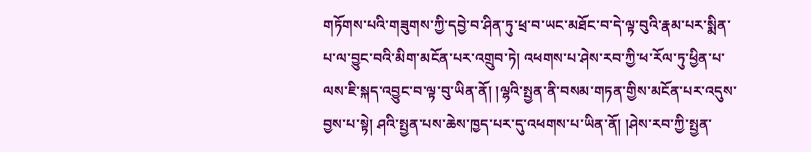གཏོགས་པའི་གཟུགས་ཀྱི་དབྱེ་བ་ཤིན་ཏུ་ཕྲ་བ་ཡང་མཐོང་བ་དེ་ལྟ་བུའི་རྣམ་པར་སྨིན་པ་ལ་བྱུང་བའི་མིག་མངོན་པར་འགྲུབ་ཏེ། འཕགས་པ་ཤེས་རབ་ཀྱི་ཕ་རོལ་ཏུ་ཕྱིན་པ་ལས་ཇི་སྐད་འབྱུང་བ་ལྟ་བུ་ཡིན་ནོ། །ལྷའི་སྤྱན་ནི་བསམ་གཏན་གྱིས་མངོན་པར་འདུས་བྱས་པ་སྟེ། ཤའི་སྤྱན་པས་ཆེས་ཁྱད་པར་དུ་འཕགས་པ་ཡིན་ནོ། །ཤེས་རབ་ཀྱི་སྤྱན་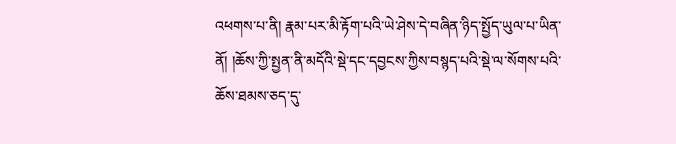འཕགས་པ་ནི། རྣམ་པར་མི་རྟོག་པའི་ཡེ་ཤེས་དེ་བཞིན་ཉིད་སྤྱོད་ཡུལ་པ་ཡིན་ནོ། །ཆོས་ཀྱི་སྤྱན་ནི་མདོའི་སྡེ་དང་དབྱངས་ཀྱིས་བསྙད་པའི་སྡེ་ལ་སོགས་པའི་ཆོས་ཐམས་ཅད་དུ་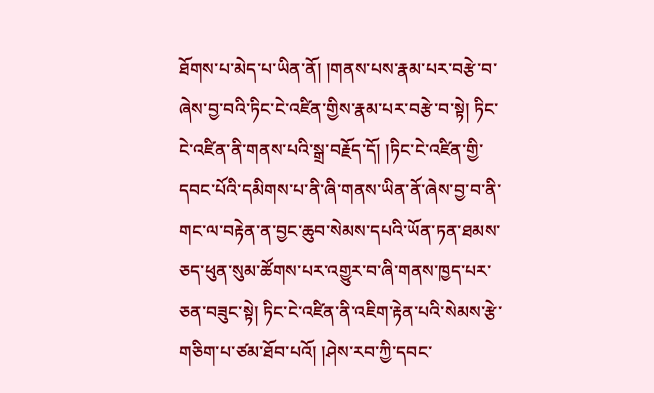ཐོགས་པ་མེད་པ་ཡིན་ནོ། །གནས་པས་རྣམ་པར་བརྩེ་བ་ཞེས་བྱ་བའི་ཏིང་ངེ་འཛིན་གྱིས་རྣམ་པར་བརྩེ་བ་སྟེ། ཏིང་ངེ་འཛིན་ནི་གནས་པའི་སྒྲ་བརྗོད་དོ། །ཏིང་ངེ་འཛིན་གྱི་དབང་པོའི་དམིགས་པ་ནི་ཞི་གནས་ཡིན་ནོ་ཞེས་བྱ་བ་ནི་གང་ལ་བརྟེན་ན་བྱང་ཆུབ་སེམས་དཔའི་ཡོན་ཏན་ཐམས་ཅད་ཕུན་སུམ་ཚོགས་པར་འགྱུར་བ་ཞི་གནས་ཁྱད་པར་ཅན་བཟུང་སྟེ། ཏིང་ངེ་འཛིན་ནི་འཇིག་རྟེན་པའི་སེམས་རྩེ་གཅིག་པ་ཙམ་ཐོབ་པའོ། །ཤེས་རབ་ཀྱི་དབང་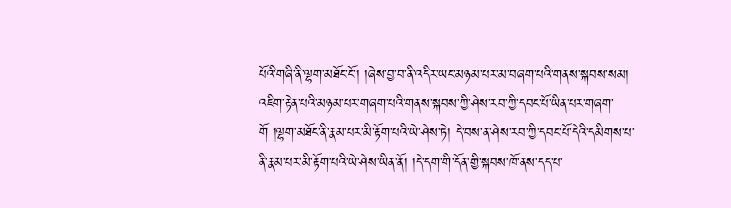པོའི་གཞི་ནི་ལྷག་མཐོང་ངོ་། །ཞེས་བྱ་བ་ནི་འདིར་ཡང་མཉམ་པར་མ་བཞག་པའི་གནས་སྐབས་སམ། འཇིག་རྟེན་པའི་མཉམ་པར་གཞག་པའི་གནས་སྐབས་ཀྱི་ཤེས་རབ་ཀྱི་དབང་པོ་ཡིན་པར་གཞག་གོ །ལྷག་མཐོང་ནི་རྣམ་པར་མི་རྟོག་པའི་ཡེ་ཤེས་ཏེ། དེ་བས་ན་ཤེས་རབ་ཀྱི་དབང་པོ་དེའི་དམིགས་པ་ནི་རྣམ་པར་མི་རྟོག་པའི་ཡེ་ཤེས་ཡིན་ནོ། །དེ་དག་གི་དོན་གྱི་སྐབས་ཁོ་ནས་དད་པ་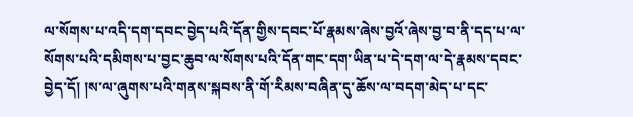ལ་སོགས་པ་འདི་དག་དབང་བྱེད་པའི་དོན་གྱིས་དབང་པོ་རྣམས་ཞེས་བྱའོ་ཞེས་བྱ་བ་ནི་དད་པ་ལ་སོགས་པའི་དམིགས་པ་བྱང་ཆུབ་ལ་སོགས་པའི་དོན་གང་དག་ཡིན་པ་དེ་དག་ལ་དེ་རྣམས་དབང་བྱེད་དོ། །ས་ལ་ཞུགས་པའི་གནས་སྐབས་ནི་གོ་རིམས་བཞིན་དུ་ཆོས་ལ་བདག་མེད་པ་དང་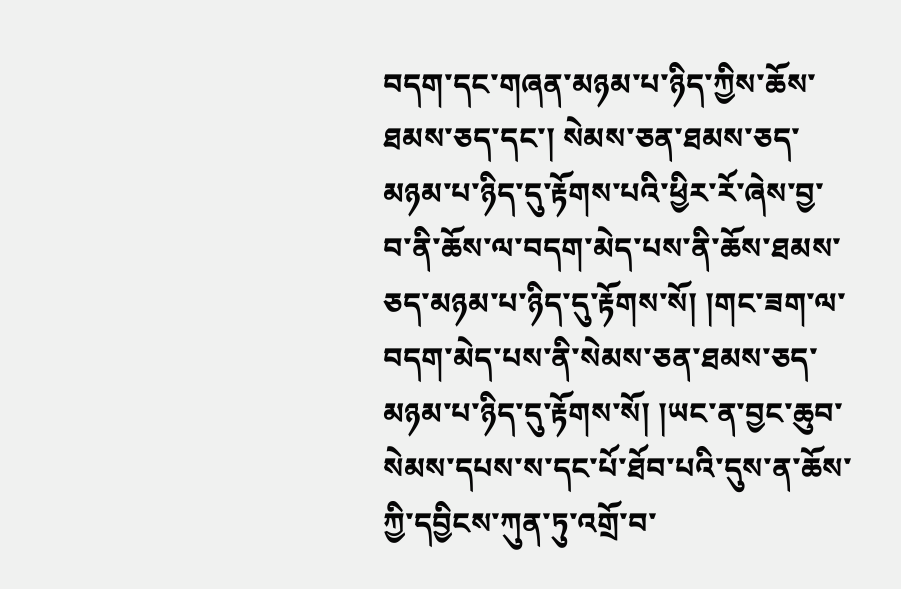བདག་དང་གཞན་མཉམ་པ་ཉིད་ཀྱིས་ཆོས་ཐམས་ཅད་དང་། སེམས་ཅན་ཐམས་ཅད་མཉམ་པ་ཉིད་དུ་རྟོགས་པའི་ཕྱིར་རོ་ཞེས་བྱ་བ་ནི་ཆོས་ལ་བདག་མེད་པས་ནི་ཆོས་ཐམས་ཅད་མཉམ་པ་ཉིད་དུ་རྟོགས་སོ། །གང་ཟག་ལ་བདག་མེད་པས་ནི་སེམས་ཅན་ཐམས་ཅད་མཉམ་པ་ཉིད་དུ་རྟོགས་སོ། །ཡང་ན་བྱང་ཆུབ་སེམས་དཔས་ས་དང་པོ་ཐོབ་པའི་དུས་ན་ཆོས་ཀྱི་དབྱིངས་ཀུན་ཏུ་འགྲོ་བ་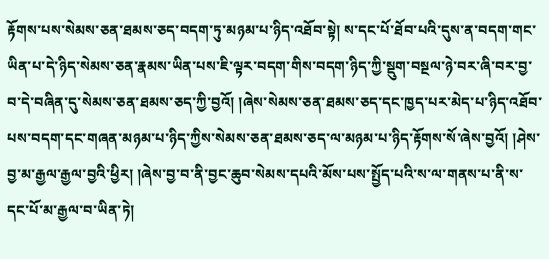རྟོགས་པས་སེམས་ཅན་ཐམས་ཅད་བདག་ཏུ་མཉམ་པ་ཉིད་འཐོབ་སྟེ། ས་དང་པོ་ཐོབ་པའི་དུས་ན་བདག་གང་ཡིན་པ་དེ་ཉིད་སེམས་ཅན་རྣམས་ཡིན་པས་ཇི་ལྟར་བདག་གིས་བདག་ཉིད་ཀྱི་སྡུག་བསྔལ་ཉེ་བར་ཞི་བར་བྱ་བ་དེ་བཞིན་དུ་སེམས་ཅན་ཐམས་ཅད་ཀྱི་བྱའོ། །ཞེས་སེམས་ཅན་ཐམས་ཅད་དང་ཁྱད་པར་མེད་པ་ཉིད་འཐོབ་པས་བདག་དང་གཞན་མཉམ་པ་ཉིད་ཀྱིས་སེམས་ཅན་ཐམས་ཅད་ལ་མཉམ་པ་ཉིད་རྟོགས་སོ་ཞེས་བྱའོ། །ཤེས་བྱ་མ་རྒྱལ་རྒྱལ་བྱའི་ཕྱིར། །ཞེས་བྱ་བ་ནི་བྱང་ཆུབ་སེམས་དཔའི་མོས་པས་སྤྱོད་པའི་ས་ལ་གནས་པ་ནི་ས་དང་པོ་མ་རྒྱལ་བ་ཡིན་ཏེ།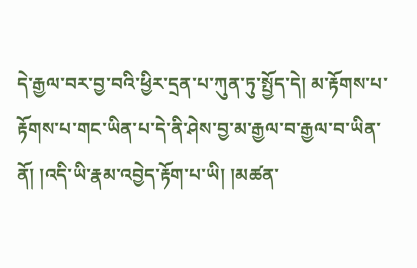དེ་རྒྱལ་བར་བྱ་བའི་ཕྱིར་དྲན་པ་ཀུན་ཏུ་སྤྱོད་དེ། མ་རྟོགས་པ་རྟོགས་པ་གང་ཡིན་པ་དེ་ནི་ཤེས་བྱ་མ་རྒྱལ་བ་རྒྱལ་བ་ཡིན་ནོ། །འདི་ཡི་རྣམ་འབྱེད་རྟོག་པ་ཡི། །མཚན་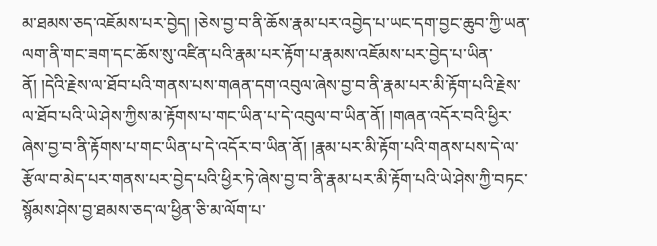མ་ཐམས་ཅད་འཇོམས་པར་བྱེད། །ཅེས་བྱ་བ་ནི་ཆོས་རྣམ་པར་འབྱེད་པ་ཡང་དག་བྱང་ཆུབ་ཀྱི་ཡན་ལག་ནི་གང་ཟག་དང་ཆོས་སུ་འཛིན་པའི་རྣམ་པར་རྟོག་པ་རྣམས་འཇོམས་པར་བྱེད་པ་ཡིན་ནོ། །དེའི་རྗེས་ལ་ཐོབ་པའི་གནས་པས་གཞན་དག་འབུལ་ཞེས་བྱ་བ་ནི་རྣམ་པར་མི་རྟོག་པའི་རྗེས་ལ་ཐོབ་པའི་ཡེ་ཤེས་ཀྱིས་མ་རྟོགས་པ་གང་ཡིན་པ་དེ་འབུལ་བ་ཡིན་ནོ། །གཞན་འདོར་བའི་ཕྱིར་ཞེས་བྱ་བ་ནི་རྟོགས་པ་གང་ཡིན་པ་དེ་འདོར་བ་ཡིན་ནོ། །རྣམ་པར་མི་རྟོག་པའི་གནས་པས་དེ་ལ་རྩོལ་བ་མེད་པར་གནས་པར་བྱེད་པའི་ཕྱིར་ཏེ་ཞེས་བྱ་བ་ནི་རྣམ་པར་མི་རྟོག་པའི་ཡེ་ཤེས་ཀྱི་བཏང་སྙོམས་ཤེས་བྱ་ཐམས་ཅད་ལ་ཕྱིན་ཅི་མ་ལོག་པ་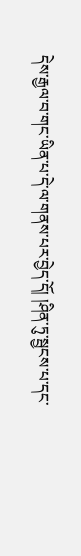དེས་རྒྱལ་བ་གང་ཡིན་པ་དེ་ལ་གནས་པར་བྱེད་དོ། །ཤིན་ཏུ་སྦྱངས་པ་དང་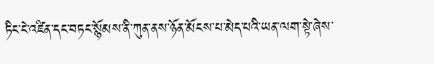ཏིང་ངེ་འཛིན་དང་བཏང་སྙོམས་ནི་ཀུན་ནས་ཉོན་མོངས་པ་མེད་པའི་ཡན་ལག་སྟེ་ཞེས་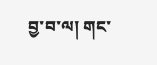བྱ་བ་ལ། གང་